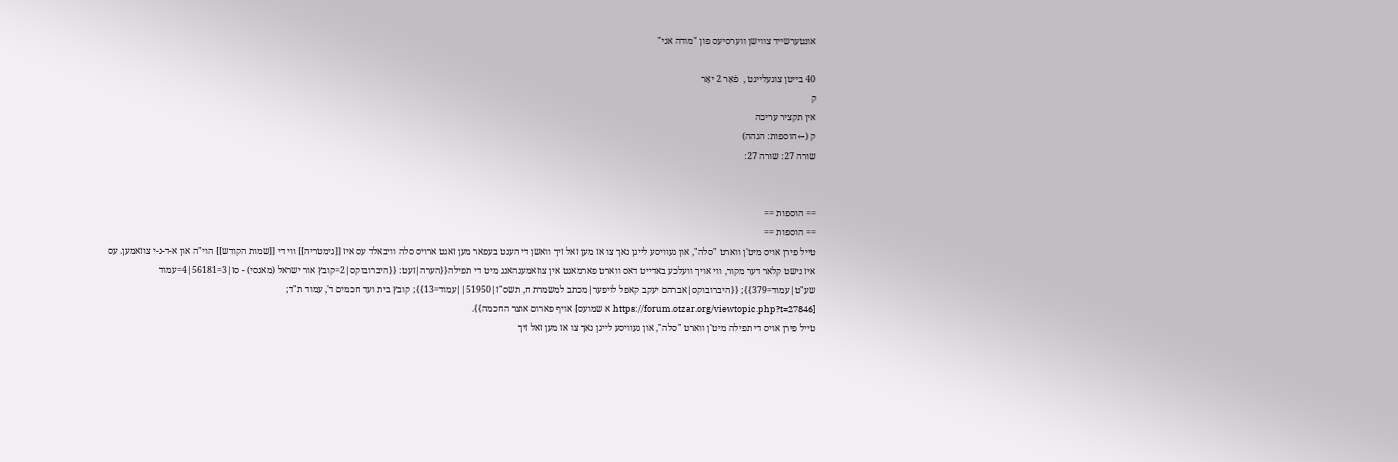אונטערשייד צווישן ווערסיעס פון "מודה אני"

40 בייטן צוגעלייגט ,  פֿאַר 2 יאָר
ק
אין תקציר עריכה
ק (←הוספות: הגהה)
שורה 27: שורה 27:


== הוספות ==
== הוספות ==
טייל פירן אויס מיט'ן ווארט "סלה", און געוויסע לייגן נאך צו אז מען זאל זיך וואשן די הענט בעפאר מען זאגט ארויס סלה וויבאלד עס איז [[גימטריה]] ווי די [[שמות הקודש]] הוי"ה און א-ד-נ-י צוזאמען. עס איז נישט קלאר דער מקור, ווי אויך וועלכע באדייט דאס ווארט פארמאגט אין צוזאמענהאנג מיט די תפילה{{הערה|זעט: {{היברובוקס|2=קובץ אור ישראל (מאנסי) - סז|3=56181|4=עמוד שע"ט|עמוד=379}}; {{היברובוקס|אברהם יעקב קאפל לויפער|מכתב למשמרת ח, תשס"ז|51950||עמוד=13}}; קובץ בית ועד חכמים ד', עמוד ת"ד; [https://forum.otzar.org/viewtopic.php?t=27846 א שמועס] אויף פארום אוצר החכמה}}.
טייל פירן אויס די תפילה מיט'ן ווארט "סלה", און געוויסע לייגן נאך צו אז מען זאל זיך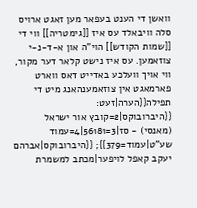וואשן די הענט בעפאר מען זאגט ארויס סלה וויבאלד עס איז [[גימטריה]] ווי די [[שמות הקודש]] הוי"ה און א-ד-נ-י צוזאמען. עס איז נישט קלאר דער מקור, ווי אויך וועלכע באדייט דאס ווארט פארמאגט אין צוזאמענהאנג מיט די תפילה{{הערה|זעט: {{היברובוקס|2=קובץ אור ישראל (מאנסי) - סז|3=56181|4=עמוד שע"ט|עמוד=379}}; {{היברובוקס|אברהם יעקב קאפל לויפער|מכתב למשמרת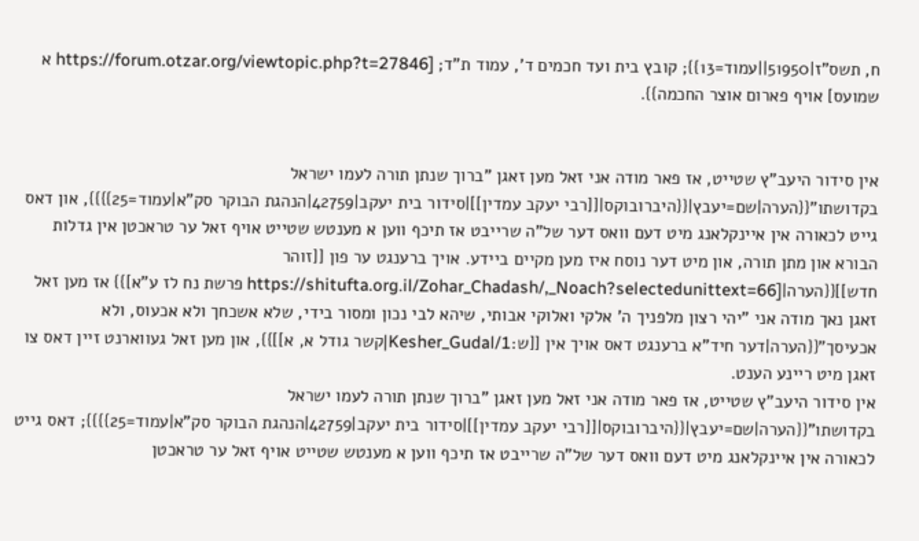ח, תשס"ז|51950||עמוד=13}}; קובץ בית ועד חכמים ד', עמוד ת"ד; [https://forum.otzar.org/viewtopic.php?t=27846 א שמועס] אויף פארום אוצר החכמה}}.


אין סידור היעב"ץ שטייט, אז פאר מודה אני זאל מען זאגן "ברוך שנתן תורה לעמו ישראל בקדושתו"{{הערה|שם=יעבץ|{{היברובוקס|[[רבי יעקב עמדין]]|סידור בית יעקב|42759|הנהגת הבוקר סק"א|עמוד=25}}}}, און דאס גייט לכאורה אין איינקלאנג מיט דעם וואס דער של"ה שרייבט אז תיכף ווען א מענטש שטייט אויף זאל ער טראכטן אין גדלות הבורא און מתן תורה, און מיט דער נוסח איז מען מקיים ביידע. אויך ברענגט ער פון [[זוהר חדש]]{{הערה|[https://shitufta.org.il/Zohar_Chadash/,_Noach?selectedunittext=66 פרשת נח לז ע"א]}} אז מען זאל זאגן נאך מודה אני "יהי רצון מלפניך ה' אלקי ואלוקי אבותי, שיהא לבי נכון ומסור בידי, שלא אשכחך ולא אכעוס, ולא אכעיסך"{{הערה|דער חיד"א ברענגט דאס אויך אין [[ש:Kesher_Gudal/1|קשר גודל א, א]]}}, און מען זאל געווארנט זיין דאס צו זאגן מיט ריינע הענט.
אין סידור היעב"ץ שטייט, אז פאר מודה אני זאל מען זאגן "ברוך שנתן תורה לעמו ישראל בקדושתו"{{הערה|שם=יעבץ|{{היברובוקס|[[רבי יעקב עמדין]]|סידור בית יעקב|42759|הנהגת הבוקר סק"א|עמוד=25}}}}; דאס גייט לכאורה אין איינקלאנג מיט דעם וואס דער של"ה שרייבט אז תיכף ווען א מענטש שטייט אויף זאל ער טראכטן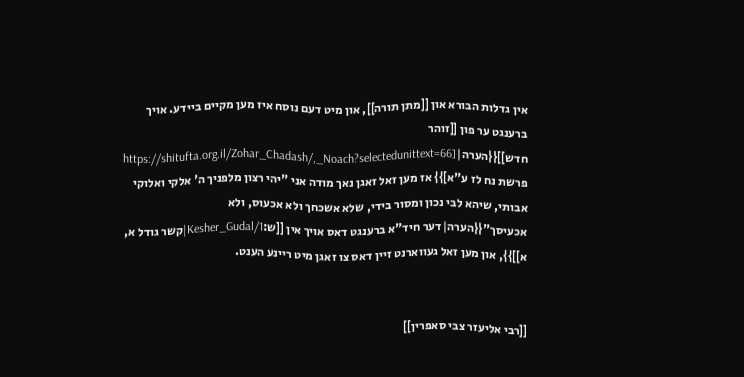אין גדלות הבורא און [[מתן תורה]], און מיט דעם נוסח איז מען מקיים ביידע. אויך ברענגט ער פון [[זוהר חדש]]{{הערה|[https://shitufta.org.il/Zohar_Chadash/,_Noach?selectedunittext=66 פרשת נח לז ע"א]}} אז מען זאל זאגן נאך מודה אני "יהי רצון מלפניך ה' אלקי ואלוקי אבותי, שיהא לבי נכון ומסור בידי, שלא אשכחך ולא אכעוס, ולא אכעיסך"{{הערה|דער חיד"א ברענגט דאס אויך אין [[ש:Kesher_Gudal/1|קשר גודל א, א]]}}, און מען זאל געווארנט זיין דאס צו זאגן מיט ריינע הענט.


[[רבי אליעזר צבי סאפרין]]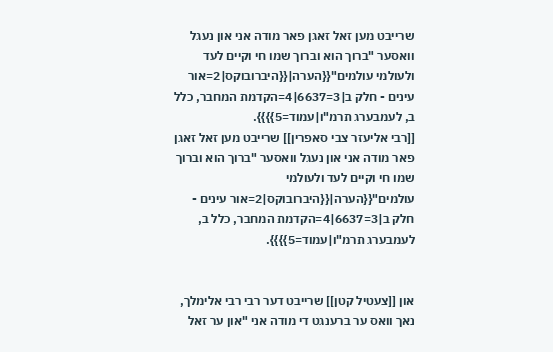שרייבט מען זאל זאגן פאר מודה אני און נעגל וואסער "ברוך הוא וברוך שמו חי וקיים לעד ולעולמי עולמים"{{הערה|{{היברובוקס|2=אור עינים - חלק ב|3=6637|4=הקדמת המחבר, כלל ב, לעמבערג תרמ"ו|עמוד=5}}}}.
[[רבי אליעזר צבי סאפרין]] שרייבט מען זאל זאגן פאר מודה אני און נעגל וואסער "ברוך הוא וברוך שמו חי וקיים לעד ולעולמי עולמים"{{הערה|{{היברובוקס|2=אור עינים - חלק ב|3=6637|4=הקדמת המחבר, כלל ב, לעמבערג תרמ"ו|עמוד=5}}}}.


און [[צעטיל קטן]] שרייבט דער רבי רבי אלימלך, נאך וואס ער ברענגט די מודה אני "און ער זאל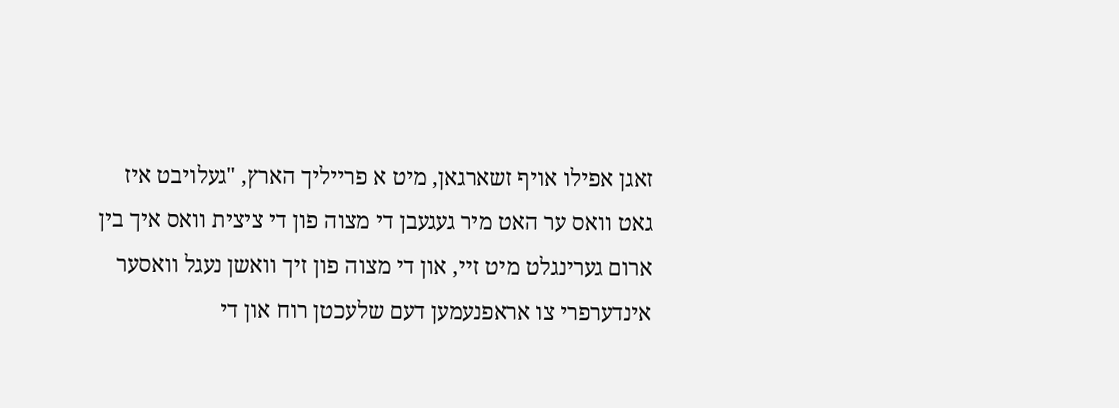זאגן אפילו אויף זשארגאן, מיט א פרייליך הארץ, "געלויבט איז גאט וואס ער האט מיר געגעבן די מצוה פון די ציצית וואס איך בין ארום גערינגלט מיט זיי, און די מצוה פון זיך וואשן נעגל וואסער אינדערפרי צו אראפנעמען דעם שלעכטן רוח און די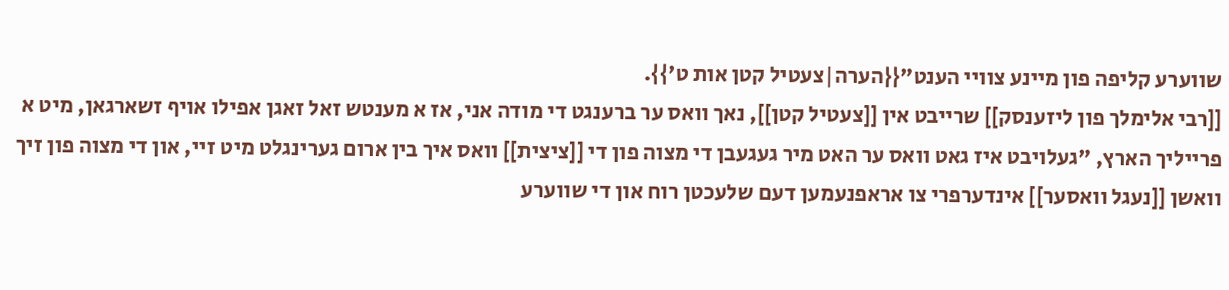שווערע קליפה פון מיינע צוויי הענט"{{הערה|צעטיל קטן אות ט'}}.
[[רבי אלימלך פון ליזענסק]] שרייבט אין [[צעטיל קטן]], נאך וואס ער ברענגט די מודה אני, אז א מענטש זאל זאגן אפילו אויף זשארגאן, מיט א פרייליך הארץ, "געלויבט איז גאט וואס ער האט מיר געגעבן די מצוה פון די [[ציצית]] וואס איך בין ארום גערינגלט מיט זיי, און די מצוה פון זיך וואשן [[נעגל וואסער]] אינדערפרי צו אראפנעמען דעם שלעכטן רוח און די שווערע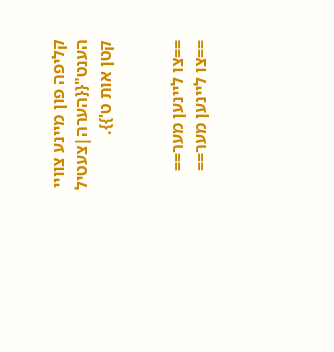קליפה פון מיינע צוויי הענט"{{הערה|צעטיל קטן אות ט'}}.


==צו ליינען מער==
==צו ליינען מער==